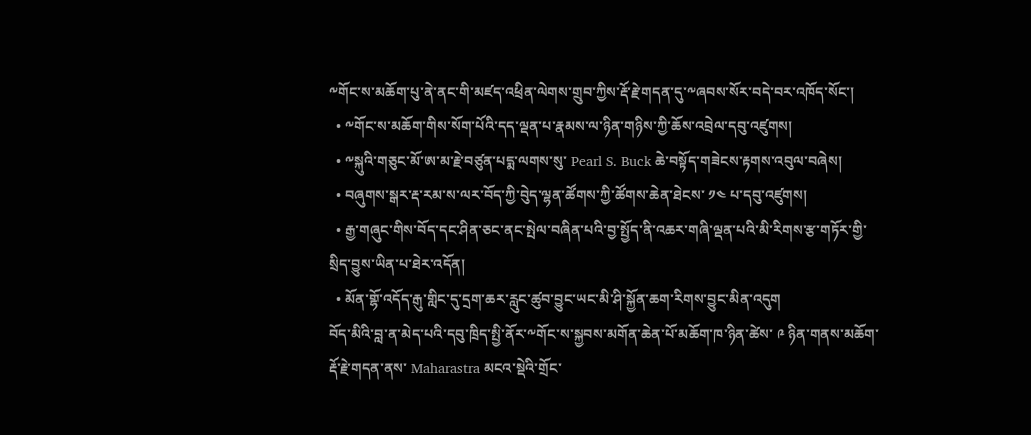༸གོང་ས་མཆོག་པུ་ནེ་ནང་གི་མཛད་འཕྲིན་ལེགས་གྲུབ་ཀྱིས་རྡོ་རྗེ་གདན་དུ་༸ཞབས་སོར་བདེ་བར་འཁོད་སོང་།
  • ༸གོང་ས་མཆོག་གིས་སོག་པོའི་དད་ལྡན་པ་རྣམས་ལ་ཉིན་གཉིས་ཀྱི་ཆོས་འབྲེལ་དབུ་འཛུགས།
  • ༸སྐུའི་གཅུང་མོ་ཨ་མ་རྗེ་བཙུན་པདྨ་ལགས་སུ་ Pearl S. Buck ཆེ་བསྟོད་གཟེངས་རྟགས་འབུལ་བཞེས།
  • བཞུགས་སྒར་རྡ་རམ་ས་ལར་བོད་ཀྱི་བེུད་ལྷན་ཚོགས་ཀྱི་ཚོགས་ཆེན་ཐེངས་ ༡༤ པ་དབུ་འཛུགས།
  • རྒྱ་གཞུང་གིས་བོད་དང་ཤིན་ཅང་ནང་སྤེལ་བཞིན་པའི་བྱ་སྤྱོད་ནི་འཆར་གཞི་ལྡན་པའི་མི་རིགས་རྩ་གཏོར་གྱི་སྲིད་བྱུས་ཡིན་པ་ཐེར་འདོན།
  • མོན་གྷོ་འདོད་རྒུ་གླིང་དུ་དྲག་ཆར་རླུང་ཚུབ་བྱུང་ཡང་མི་ཤི་སྐྱོན་ཆག་རིགས་བྱུང་མིན་འདུག
བོད་མིའི་བླ་ན་མེད་པའི་དབུ་ཁྲིད་སྤྱི་ནོར་༸གོང་ས་སྐྱབས་མགོན་ཆེན་པོ་མཆོག་ཁ་ཉིན་ཚེས་ ༩ ཉིན་གནས་མཆོག་རྡོ་རྗེ་གདན་ནས་ Maharastra མངའ་སྡེའི་གྲོང་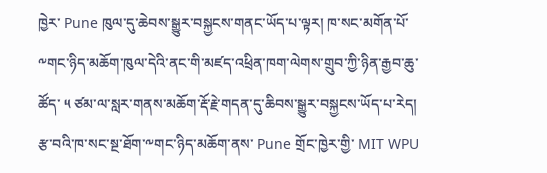ཁྱེར་ Pune ཁུལ་དུ་ཆེབས་སྒྱུར་བསྐྱངས་གནང་ཡོད་པ་ལྟར། ཁ་སང་མགོན་པོ་༸གང་ཉིད་མཆོག་ཁུལ་དེའི་ནང་གི་མཛད་འཕྲིན་ཁག་ལེགས་གྲུབ་ཀྱི་ཉིན་རྒྱབ་ཆུ་ཚོད་ ༥ ཙམ་ལ་སླར་གནས་མཆོག་རྡོ་རྗེ་གདན་དུ་ཆིབས་སྒྱུར་བསྐྱངས་ཡོད་པ་རེད།
རྩ་བའི་ཁ་སང་སྔ་ཐོག་༸གང་ཉིད་མཆོག་ནས་ Pune གྲོང་ཁྱེར་གྱི་ MIT WPU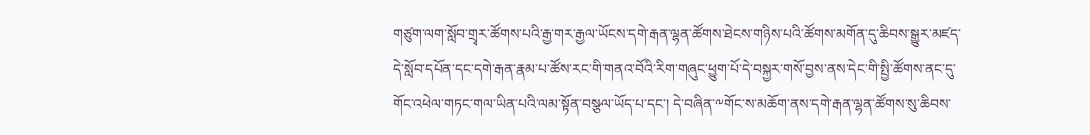གཙུག་ལག་སློབ་གྲྭར་ཚོགས་པའི་རྒྱ་གར་རྒྱལ་ཡོངས་དགེ་རྒན་ལྷན་ཚོགས་ཐེངས་གཉིས་པའི་ཚོགས་མགོན་དུ་ཆིབས་སྒྱུར་མཛད་དེ་སློབ་དཔོན་དང་དགེ་རྒན་རྣམ་པ་ཚོས་རང་གི་གནའ་བོའི་རིག་གཞུང་ཕྱུག་པོ་དེ་བསྐྱར་གསོ་བྱས་ནས་དེང་གི་སྤྱི་ཚོགས་ནང་དུ་གོང་འཕེལ་གཏང་གལ་ཡིན་པའི་ལམ་སྟོན་བསྩལ་ཡོད་པ་དང་། དེ་བཞིན་༸གོང་ས་མཆོག་ནས་དགེ་རྒན་ལྷན་ཚོགས་སུ་ཆིབས་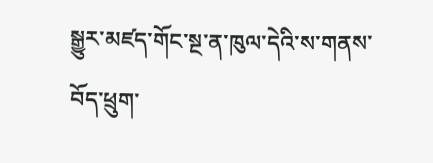སྒྱུར་མཛད་གོང་སྔ་ན་ཁུལ་དེའི་ས་གནས་བོད་ཕྲུག་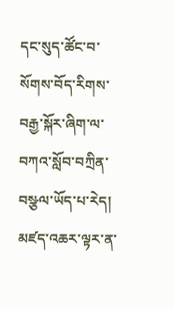དང་སུད་ཚོང་བ་སོགས་བོད་རིགས་བརྒྱ་སྐོར་ཞིག་ལ་བཀའ་སློབ་བཀྲིན་བསྩལ་ཡོད་པ་རེད།
མཛད་འཆར་ལྟར་ན་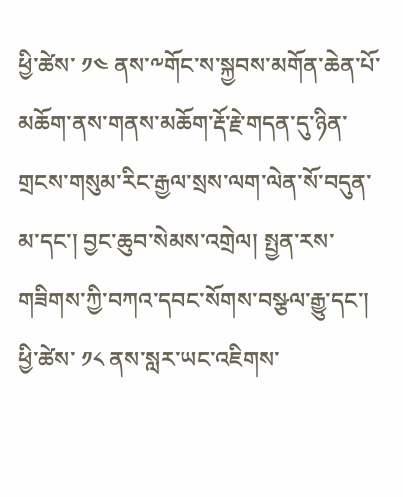ཕྱི་ཚེས་ ༡༤ ནས་༸གོང་ས་སྐྱབས་མགོན་ཆེན་པོ་མཆོག་ནས་གནས་མཆོག་རྡོ་རྗེ་གདན་དུ་ཉིན་གྲངས་གསུམ་རིང་རྒྱལ་སྲས་ལག་ལེན་སོ་བདུན་མ་དང་། བྱང་ཆུབ་སེམས་འགྲེལ། སྤྱན་རས་གཟིགས་ཀྱི་བཀའ་དབང་སོགས་བསྩལ་རྒྱུ་དང་། ཕྱི་ཚེས་ ༡༨ ནས་སླར་ཡང་འཇིགས་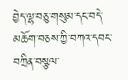བྱེད་ལྷ་བཅུ་གསུམ་དང་བདེ་མཆོག་བཅས་ཀྱི་བཀའ་དབང་བཀྲིན་བསྩལ་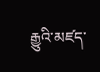རྒྱུའི་མཛད་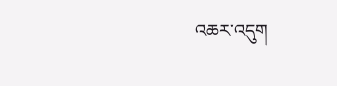འཆར་འདུག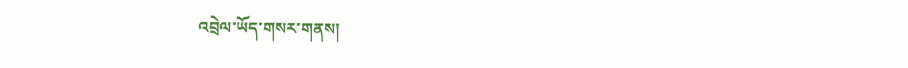འབྲེལ་ཡོད་གསར་གནས།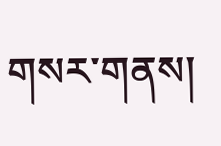གསར་གནས།